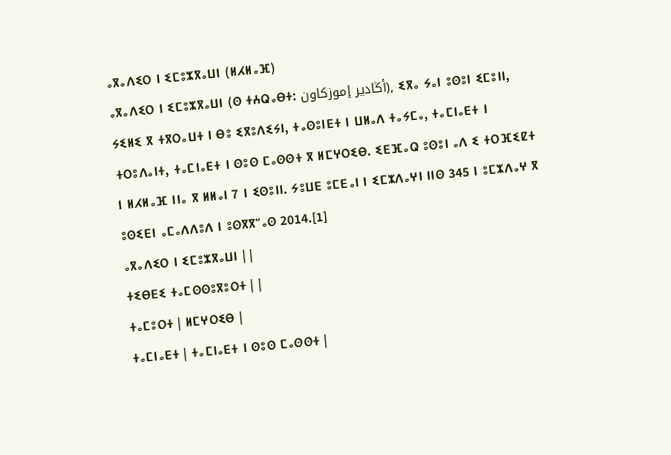ⴰⴳⴰⴷⵉⵔ ⵏ ⵉⵎⵓⵣⴳⴰⵡⵏ (ⵍⵃⵍⴰⴼ)
ⴰⴳⴰⴷⵉⵔ ⵏ ⵉⵎⵓⵣⴳⴰⵡⵏ (ⵙ ⵜⵄⵕⴰⴱⵜ: أݣادير إموزكاون), ⵉⴳⴰ ⵢⴰⵏ ⵓⵙⵓⵏ ⵉⵎⵓⵏⵏ, ⵢⵉⵍⵉ ⴳ ⵜⴳⵔⴰⵡⵜ ⵏ ⴱⵓ ⵉⴳⵓⴷⵉⵢⵏ, ⵜⴰⵙⵓⵏⴹⵜ ⵏ ⵡⵍⴰⴷ ⵜⴰⵢⵎⴰ, ⵜⴰⵎⵏⴰⴹⵜ ⵏ ⵜⵔⵓⴷⴰⵏⵜ, ⵜⴰⵎⵏⴰⴹⵜ ⵏ ⵙⵓⵙ ⵎⴰⵙⵙⵜ ⴳ ⵍⵎⵖⵔⵉⴱ. ⵉⴹⴼⴰⵕ ⵓⵙⵓⵏ ⴰⴷ ⵉ ⵜⵔⴼⵉⵇⵜ ⵏ ⵍⵃⵍⴰⴼ ⵏⵏⴰ ⴳ ⵍⵍⴰⵏ 7 ⵏ ⵉⵙⵓⵏⵏ. ⵢⵓⵡⴹ ⵓⵎⴹⴰⵏ ⵏ ⵉⵎⵣⴷⴰⵖⵏ ⵏⵏⵙ 345 ⵏ ⵓⵎⵣⴷⴰⵖ ⴳ ⵓⵙⵉⴹⵏ ⴰⵎⴰⴷⴷⵓⴷ ⵏ ⵓⵙⴳⴳⵯⴰⵙ 2014.[1]
ⴰⴳⴰⴷⵉⵔ ⵏ ⵉⵎⵓⵣⴳⴰⵡⵏ | |
ⵜⵉⴱⴹⵉ ⵜⴰⵎⵙⵙⵓⴳⵓⵔⵜ | |
ⵜⴰⵎⵓⵔⵜ | ⵍⵎⵖⵔⵉⴱ |
ⵜⴰⵎⵏⴰⴹⵜ | ⵜⴰⵎⵏⴰⴹⵜ ⵏ ⵙⵓⵙ ⵎⴰⵙⵙⵜ |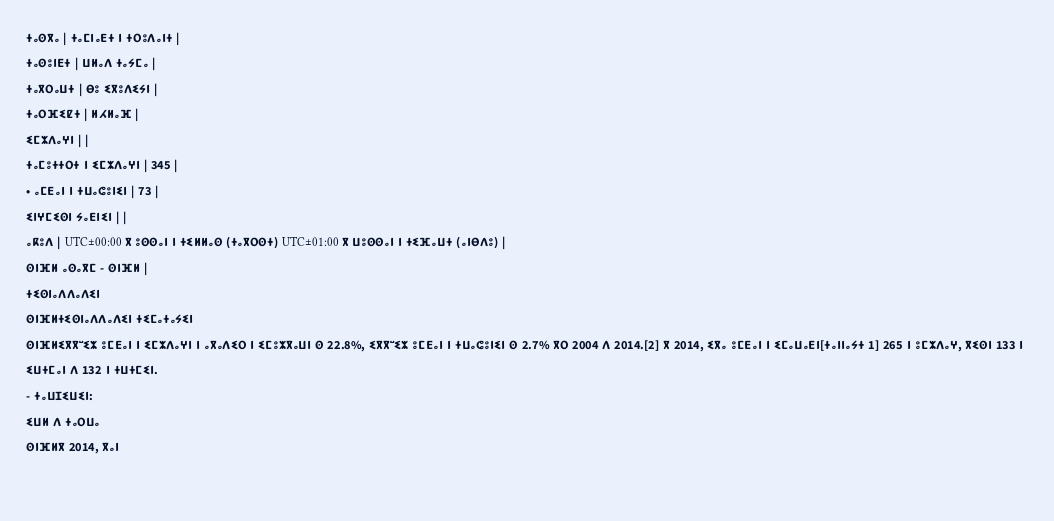ⵜⴰⵙⴳⴰ | ⵜⴰⵎⵏⴰⴹⵜ ⵏ ⵜⵔⵓⴷⴰⵏⵜ |
ⵜⴰⵙⵓⵏⴹⵜ | ⵡⵍⴰⴷ ⵜⴰⵢⵎⴰ |
ⵜⴰⴳⵔⴰⵡⵜ | ⴱⵓ ⵉⴳⵓⴷⵉⵢⵏ |
ⵜⴰⵔⴼⵉⵇⵜ | ⵍⵃⵍⴰⴼ |
ⵉⵎⵣⴷⴰⵖⵏ | |
ⵜⴰⵎⵓⵜⵜⵔⵜ ⵏ ⵉⵎⵣⴷⴰⵖⵏ | 345 |
• ⴰⵎⴹⴰⵏ ⵏ ⵜⵡⴰⵛⵓⵏⵉⵏ | 73 |
ⵉⵏⵖⵎⵉⵙⵏ ⵢⴰⴹⵏⵉⵏ | |
ⴰⴽⵓⴷ | UTC±00:00 ⴳ ⵓⵙⵙⴰⵏ ⵏ ⵜⵉⵍⵍⴰⵙ (ⵜⴰⴳⵔⵙⵜ) UTC±01:00 ⴳ ⵡⵓⵙⵙⴰⵏ ⵏ ⵜⵉⴼⴰⵡⵜ (ⴰⵏⴱⴷⵓ) |
ⵙⵏⴼⵍ ⴰⵙⴰⴳⵎ - ⵙⵏⴼⵍ |
ⵜⵉⵙⵏⴰⴷⴷⴰⴷⵉⵏ
ⵙⵏⴼⵍⵜⵉⵙⵏⴰⴷⴷⴰⴷⵉⵏ ⵜⵉⵎⴰⵜⴰⵢⵉⵏ
ⵙⵏⴼⵍⵉⴳⴳⵯⵉⵣ ⵓⵎⴹⴰⵏ ⵏ ⵉⵎⵣⴷⴰⵖⵏ ⵏ ⴰⴳⴰⴷⵉⵔ ⵏ ⵉⵎⵓⵣⴳⴰⵡⵏ ⵙ 22.8%, ⵉⴳⴳⵯⵉⵣ ⵓⵎⴹⴰⵏ ⵏ ⵜⵡⴰⵛⵓⵏⵉⵏ ⵙ 2.7% ⴳⵔ 2004 ⴷ 2014.[2] ⴳ 2014, ⵉⴳⴰ ⵓⵎⴹⴰⵏ ⵏ ⵉⵎⴰⵡⴰⴹⵏ[ⵜⴰⵏⵏⴰⵢⵜ 1] 265 ⵏ ⵓⵎⵣⴷⴰⵖ, ⴳⵉⵙⵏ 133 ⵏ ⵉⵡⵜⵎⴰⵏ ⴷ 132 ⵏ ⵜⵡⵜⵎⵉⵏ.
- ⵜⴰⵡⵊⵉⵡⵉⵏ:
ⵉⵡⵍ ⴷ ⵜⴰⵔⵡⴰ
ⵙⵏⴼⵍⴳ 2014, ⴳⴰⵏ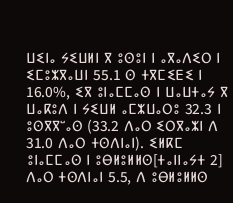ⵡⵉⵏⴰ ⵢⵉⵡⵍⵏ ⴳ ⵓⵙⵓⵏ ⵏ ⴰⴳⴰⴷⵉⵔ ⵏ ⵉⵎⵓⵣⴳⴰⵡⵏ 55.1 ⵙ ⵜⴳⵎⵉⴹⵉ ⵏ 16.0%, ⵉⴳ ⵓⵏⴰⵎⵎⴰⵙ ⵏ ⵡⴰⵡⵜⴰⵢ ⴳ ⵡⴰⴽⵓⴷ ⵏ ⵢⵉⵡⵍ ⴰⵎⵣⵡⴰⵔⵓ 32.3 ⵏ ⵓⵙⴳⴳⵯⴰⵙ (33.2 ⴷⴰⵔ ⵉⵔⴳⴰⵣⵏ ⴷ 31.0 ⴷⴰⵔ ⵜⵙⴷⵏⴰⵏ). ⵉⵍⴽⵎ ⵓⵏⴰⵎⵎⴰⵙ ⵏ ⵓⴱⵍⵓⵍⵍⵙ[ⵜⴰⵏⵏⴰⵢⵜ 2] ⴷⴰⵔ ⵜⵙⴷⵏⴰⵏ 5.5, ⴷ ⵓⴱⵍⵓⵍⵍⵙ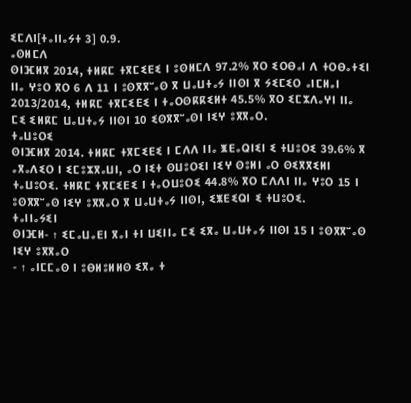ⵉⵎⴷⵏ[ⵜⴰⵏⵏⴰⵢⵜ 3] 0.9.
ⴰⵙⵍⵎⴷ
ⵙⵏⴼⵍⴳ 2014, ⵜⵍⴽⵎ ⵜⴳⵎⵉⴹⵉ ⵏ ⵓⵙⵍⵎⴷ 97.2% ⴳⵔ ⵉⵔⴱⴰⵏ ⴷ ⵜⵔⴱⴰⵜⵉⵏ ⵏⵏⴰ ⵖⵓⵔ ⴳⵔ 6 ⴷ 11 ⵏ ⵓⵙⴳⴳⵯⴰⵙ ⴳ ⵡⴰⵡⵜⴰⵢ ⵏⵏⵙⵏ ⴳ ⵢⵉⵎⵉⵔ ⴰⵏⵎⵍⴰⵏ 2013/2014, ⵜⵍⴽⵎ ⵜⴳⵎⵉⴹⵉ ⵏ ⵜⴰⵔⵙⴽⴽⵉⵍⵜ 45.5% ⴳⵔ ⵉⵎⵣⴷⴰⵖⵏ ⵏⵏⴰ ⵎⵉ ⵉⵍⴽⵎ ⵡⴰⵡⵜⴰⵢ ⵏⵏⵙⵏ 10 ⵉⵙⴳⴳⵯⴰⵙⵏ ⵏⵉⵖ ⵓⴳⴳⴰⵔ.
ⵜⴰⵡⵓⵔⵉ
ⵙⵏⴼⵍⴳ 2014. ⵜⵍⴽⵎ ⵜⴳⵎⵉⴹⵉ ⵏ ⵎⴷⴷ ⵏⵏⴰ ⵥⴹⴰⵕⵏⵉⵏ ⵉ ⵜⵡⵓⵔⵉ 39.6% ⴳ ⴰⴳⴰⴷⵉⵔ ⵏ ⵉⵎⵓⵣⴳⴰⵡⵏ, ⴰⵔ ⵏⵉⵜ ⵙⵡⵓⵔⵉⵏ ⵏⵉⵖ ⵙⵓⵍⵏ ⴰⵔ ⵙⵉⴳⴳⵉⵍⵏ ⵜⴰⵡⵓⵔⵉ. ⵜⵍⴽⵎ ⵜⴳⵎⵉⴹⵉ ⵏ ⵜⴰⵔⵡⵓⵔⵉ 44.8% ⴳⵔ ⵎⴷⴷⵏ ⵏⵏⴰ ⵖⵓⵔ 15 ⵏ ⵓⵙⴳⴳⵯⴰⵙ ⵏⵉⵖ ⵓⴳⴳⴰⵔ ⴳ ⵡⴰⵡⵜⴰⵢ ⵏⵏⵙⵏ, ⵉⵥⴹⵉⵕⵏ ⵉ ⵜⵡⵓⵔⵉ.
ⵜⴰⵏⵏⴰⵢⵉⵏ
ⵙⵏⴼⵍ- ↑ ⵉⵎⴰⵡⴰⴹⵏ ⴳⴰⵏ ⵜⵏ ⵡⵉⵏⵏⴰ ⵎⵉ ⵉⴳⴰ ⵡⴰⵡⵜⴰⵢ ⵏⵏⵙⵏ 15 ⵏ ⵓⵙⴳⴳⵯⴰⵙ ⵏⵉⵖ ⵓⴳⴳⴰⵔ
- ↑ ⴰⵏⵎⵎⴰⵙ ⵏ ⵓⴱⵍⵓⵍⵍⵙ ⵉⴳⴰ ⵜ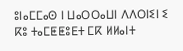ⵓⵏⴰⵎⵎⴰⵙ ⵏ ⵡⴰⵔⵔⴰⵡⵏ ⴷⴷⵔⵏⵉⵏ ⵉ ⴽⵓ ⵜⴰⵎⵟⵟⵓⴹⵜ ⵎⴽ ⵍⵍⴰⵏⵜ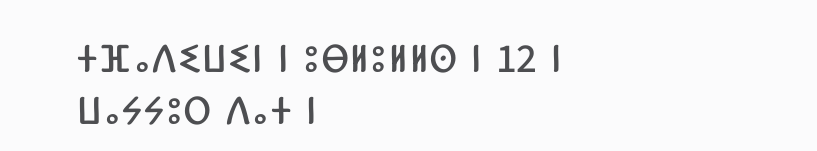ⵜⴼⴰⴷⵉⵡⵉⵏ ⵏ ⵓⴱⵍⵓⵍⵍⵙ ⵏ 12 ⵏ ⵡⴰⵢⵢⵓⵔ ⴷⴰⵜ ⵏ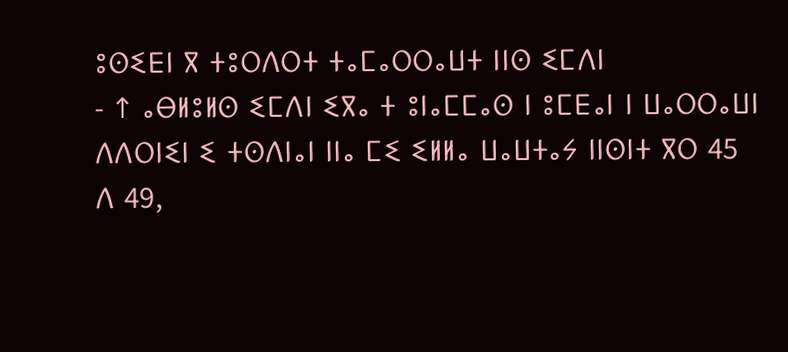ⵓⵙⵉⴹⵏ ⴳ ⵜⵓⵔⴷⵔⵜ ⵜⴰⵎⴰⵔⵔⴰⵡⵜ ⵏⵏⵙ ⵉⵎⴷⵏ
- ↑ ⴰⴱⵍⵓⵍⵙ ⵉⵎⴷⵏ ⵉⴳⴰ ⵜ ⵓⵏⴰⵎⵎⴰⵙ ⵏ ⵓⵎⴹⴰⵏ ⵏ ⵡⴰⵔⵔⴰⵡⵏ ⴷⴷⵔⵏⵉⵏ ⵉ ⵜⵙⴷⵏⴰⵏ ⵏⵏⴰ ⵎⵉ ⵉⵍⵍⴰ ⵡⴰⵡⵜⴰⵢ ⵏⵏⵙⵏⵜ ⴳⵔ 45 ⴷ 49,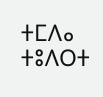ⵜⵎⴷⴰ ⵜⵓⴷⵔⵜ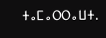ⵜⴰⵎⴰⵔⵔⴰⵡⵜ.